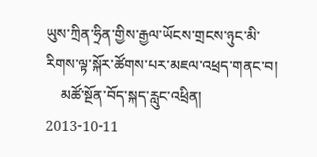ཡུས་ཀྲིན་ཧྲིན་གྱིས་རྒྱལ་ཡོངས་གྲངས་ཉུང་མི་རིགས་ལྟ་སྐོར་ཚོགས་པར་མཇལ་འཕྲད་གནང་བ།
    མཚོ་སྔོན་བོད་སྐད་རླུང་འཕྲིན།    2013-10-11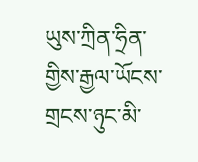ཡུས་ཀྲིན་ཧྲིན་གྱིས་རྒྱལ་ཡོངས་གྲངས་ཉུང་མི་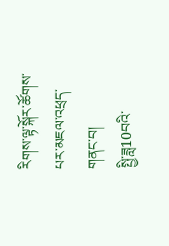རིགས་ལྟ་སྐོར་ཚོགས་པར་མཇལ་འཕྲད་གནང་བ།
སྤྱི་ཟླ10བའི་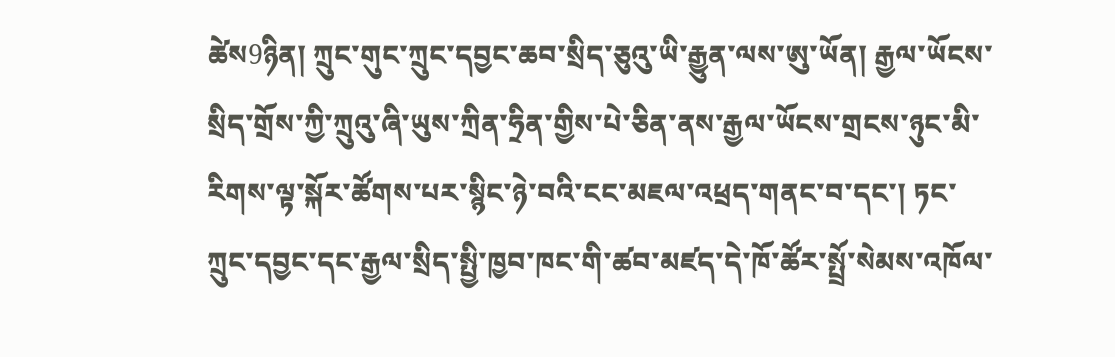ཚེས9ཉིན། ཀྲུང་གུང་ཀྲུང་དབྱང་ཆབ་སྲིད་ཅུའུ་ཡི་རྒྱུན་ལས་ཨུ་ཡོན། རྒྱལ་ཡོངས་སྲིད་གྲོས་ཀྱི་ཀྲུའུ་ཞི་ཡུས་ཀྲིན་ཧྲིན་གྱིས་པེ་ཅིན་ནས་རྒྱལ་ཡོངས་གྲངས་ཉུང་མི་རིགས་ལྟ་སྐོར་ཚོགས་པར་སྙིང་ཉེ་བའི་ངང་མཇལ་འཕྲད་གནང་བ་དང་། ཏང་ཀྲུང་དབྱང་དང་རྒྱལ་སྲིད་སྤྱི་ཁྱབ་ཁང་གི་ཚབ་མཛད་དེ་ཁོ་ཚོར་སྤྲོ་སེམས་འཁོལ་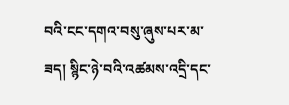བའི་ངང་དགའ་བསུ་ཞུས་པར་མ་ཟད། སྙིང་ཉེ་བའི་འཚམས་འདྲི་དང་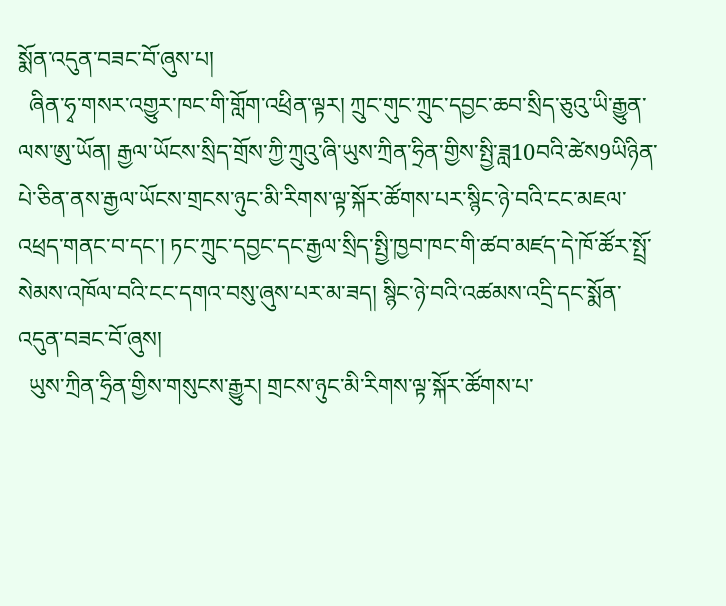སྨོན་འདུན་བཟང་བོ་ཞུས་པ།
  ཞིན་ཧྭ་གསར་འགྱུར་ཁང་གི་གློག་འཕྲིན་ལྟར། ཀྲུང་གུང་ཀྲུང་དབྱང་ཆབ་སྲིད་ཅུའུ་ཡི་རྒྱུན་ལས་ཨུ་ཡོན། རྒྱལ་ཡོངས་སྲིད་གྲོས་ཀྱི་ཀྲུའུ་ཞི་ཡུས་ཀྲིན་ཧྲིན་གྱིས་སྤྱི་ཟླ10བའི་ཚེས9ཡིཉིན་པེ་ཅིན་ནས་རྒྱལ་ཡོངས་གྲངས་ཉུང་མི་རིགས་ལྟ་སྐོར་ཚོགས་པར་སྙིང་ཉེ་བའི་ངང་མཇལ་འཕྲད་གནང་བ་དང་། ཏང་ཀྲུང་དབྱང་དང་རྒྱལ་སྲིད་སྤྱི་ཁྱབ་ཁང་གི་ཚབ་མཛད་དེ་ཁོ་ཚོར་སྤྲོ་སེམས་འཁོལ་བའི་ངང་དགའ་བསུ་ཞུས་པར་མ་ཟད། སྙིང་ཉེ་བའི་འཚམས་འདྲི་དང་སྨོན་འདུན་བཟང་བོ་ཞུས།
  ཡུས་ཀྲིན་ཧྲིན་གྱིས་གསུངས་རྒྱུར། གྲངས་ཉུང་མི་རིགས་ལྟ་སྐོར་ཚོགས་པ་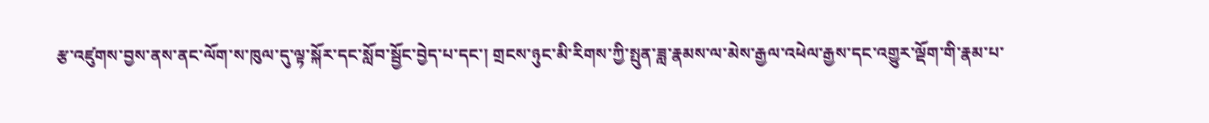རྩ་འཛུགས་བྱས་ནས་ནང་ལོག་ས་ཁུལ་དུ་ལྟ་སྐོར་དང་སློབ་སྦྱོང་བྱེད་པ་དང་། གྲངས་ཉུང་མི་རིགས་ཀྱི་སྤུན་ཟླ་རྣམས་ལ་མེས་རྒྱལ་འཕེལ་རྒྱས་དང་འགྱུར་ལྡོག་གི་རྣམ་པ་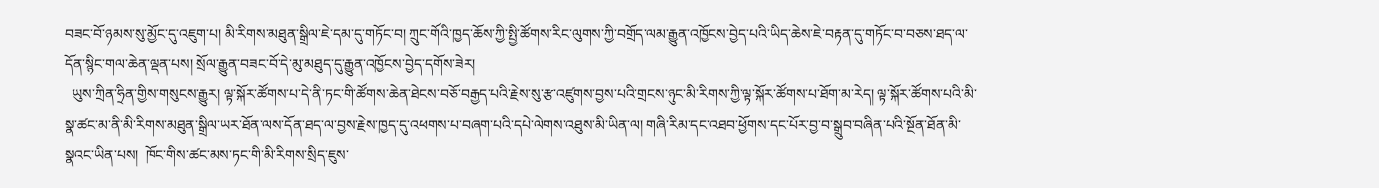བཟང་བོ་ཉམས་སུ་མྱོང་དུ་འཇུག་པ། མི་རིགས་མཐུན་སྒྲིལ་ཇེ་དམ་དུ་གཏོང་བ། ཀྲུང་གོའི་ཁྱད་ཆོས་ཀྱི་སྤྱི་ཚོགས་རིང་ལུགས་ཀྱི་བགྲོད་ལམ་རྒྱུན་འཁྱོངས་བྱེད་པའི་ཡིད་ཆེས་ཇེ་བརྟན་དུ་གཏོང་བ་བཅས་ཐད་ལ་དོན་སྙིང་གལ་ཆེན་ལྡན་པས། སྲོལ་རྒྱུན་བཟང་བོ་དེ་མུ་མཐུད་དུ་རྒྱུན་འཁྱོངས་བྱེད་དགོས་ཟེར།
  ཡུས་ཀྲིན་ཧྲིན་གྱིས་གསུངས་རྒྱུར། ལྟ་སྐོར་ཚོགས་པ་དེ་ནི་ཏང་གི་ཚོགས་ཆེན་ཐེངས་བཅོ་བརྒྱད་པའི་རྗེས་སུ་རྩ་འཛུགས་བྱས་པའི་གྲངས་ཉུང་མི་རིགས་ཀྱི་ལྟ་སྐོར་ཚོགས་པ་ཐོག་མ་རེད། ལྟ་སྐོར་ཚོགས་པའི་མི་སྣ་ཚང་མ་ནི་མི་རིགས་མཐུན་སྒྲིལ་ཡར་ཐོན་ལས་དོན་ཐད་ལ་བྱས་རྗེས་ཁྱད་དུ་འཕགས་པ་བཞག་པའི་དཔེ་ལེགས་འཐུས་མི་ཡིན་ལ། གཞི་རིམ་དང་འཐབ་ཕྱོགས་དང་པོར་བྱ་བ་སྒྲུབ་བཞིན་པའི་སྔོན་ཐོན་མི་སྣའང་ཡིན་པས།  ཁོང་གིས་ཚང་མས་ཏང་གི་མི་རིགས་སྲིད་ཇུས་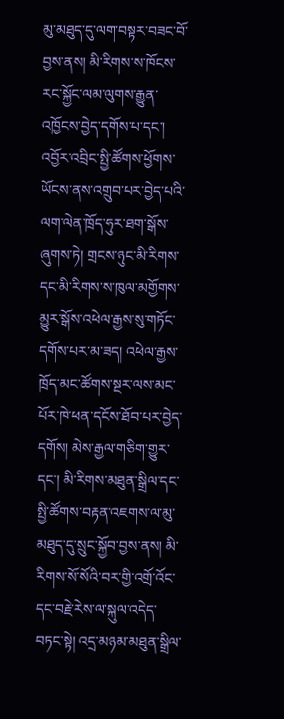མུ་མཐུད་དུ་ལག་བསྟར་བཟང་བོ་བྱས་ནས། མི་རིགས་ས་ཁོངས་རང་སྐྱོང་ལམ་ལུགས་རྒྱུན་འཁྱོངས་བྱེད་དགོས་པ་དང་། འབྱོར་འབྲིང་སྤྱི་ཚོགས་ཕྱོགས་ཡོངས་ནས་འགྲུབ་པར་བྱེད་པའི་ལག་ལེན་ཁྲོད་ཧུར་ཐག་སྒོས་ཞུགས་ཏེ། གྲངས་ཉུང་མི་རིགས་དང་མི་རིགས་ས་ཁུལ་མགྱོགས་མྱུར་སྒོས་འཕེལ་རྒྱས་སུ་གཏོང་དགོས་པར་མ་ཟད། འཕེལ་རྒྱས་ཁྲོད་མང་ཚོགས་སྔར་ལས་མང་པོར་ཁེ་ཕན་དངོས་ཐོབ་པར་བྱེད་དགོས། མེས་རྒྱལ་གཅིག་གྱུར་དང་། མི་རིགས་མཐུན་སྒྲིལ་དང་སྤྱི་ཚོགས་བརྟན་འཇགས་ལ་མུ་མཐུད་དུ་སྲུང་སྐྱོབ་བྱས་ནས། མི་རིགས་སོ་སོའི་བར་གྱི་འགྲོ་འོང་དང་བརྗེ་རེས་ལ་སྐུལ་འདེད་བཏང་སྟེ། འདྲ་མཉམ་མཐུན་སྒྲིལ་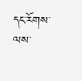དང་རོགས་ལས་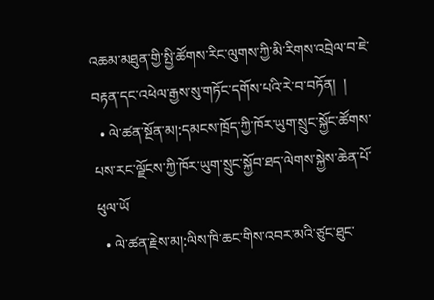འཆམ་མཐུན་གྱི་སྤྱི་ཚོགས་རིང་ལུགས་ཀྱི་མི་རིགས་འབྲེལ་བ་ཇེ་བརྟན་དང་འཕེལ་རྒྱས་སུ་གཏོང་དགོས་པའི་རེ་བ་བཏོན།  །
  • ལེ་ཚན་སྔོན་མ།:དམངས་ཁྲོད་ཀྱི་ཁོར་ཡུག་སྲུང་སྐྱོང་ཚོགས་པས་རང་ལྗོངས་ཀྱི་ཁོར་ཡུག་སྲུང་སྐྱོབ་ཐད་ལེགས་སྐྱེས་ཆེན་པོ་ཕུལ་ཡོ
  • ལེ་ཚན་རྗེས་མ།:ལིས་ཁི་ཆང་གིས་འབར་མའི་ཙུང་ཐུང་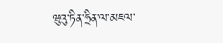ཝུའུ་ཏིན་ཧྲིན་ལ་མཇལ་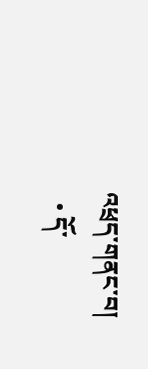འཕྲད་གནང་བ།
  • དོ་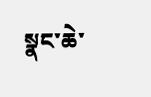སྣང་ཆེ་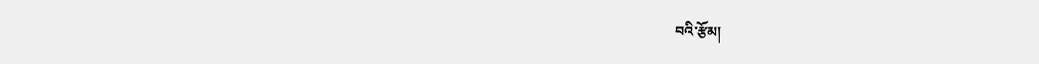བའི་རྩོམ།